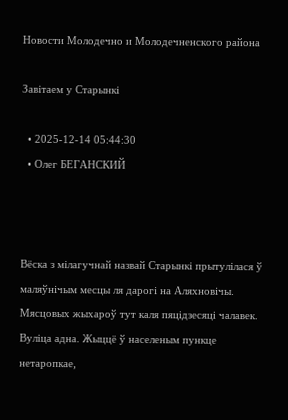Новости Молодечно и Молодечненского района

Завітаем у Старынкі

  • 2025-12-14 05:44:30
  • Олег БЕГАНСКИЙ



Вёска з мілагучнай назвай Старынкі прытулілася ў маляўнічым месцы ля дарогі на Аляхновічы. Мясцовых жыхароў тут каля пяцідзесяці чалавек. Вуліца адна. Жыццё ў населеным пункце нетаропкае,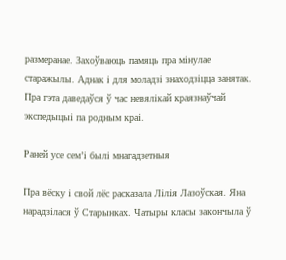размеранае. Захоўваюць памяць пра мінулае старажылы. Аднак і для моладзі знаходзіцца занятак. Пра гэта даведаўся ў час невялікай краязнаўчай экспедыцыі па родным краі.

Раней усе сем’і былі мнагадзетныя

Пра вёску і свой лёс расказала Лілія Лазоўская. Яна нарадзілася ў Старынках. Чатыры класы закончыла ў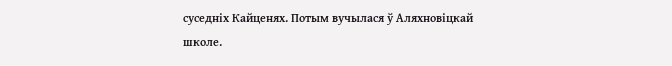суседніх Кайценях. Потым вучылася ў Аляхновіцкай школе.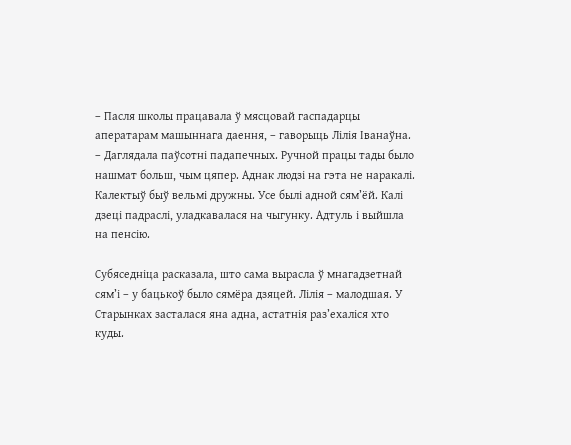– Пасля школы працавала ў мясцовай гаспадарцы аператарам машыннага даення, – гаворыць Лілія Іванаўна. – Даглядала паўсотні падапечных. Ручной працы тады было нашмат больш, чым цяпер. Аднак людзі на гэта не наракалі. Калектыў быў вельмі дружны. Усе былі адной сям’ёй. Калі дзеці падраслі, уладкавалася на чыгунку. Адтуль і выйшла на пенсію.

Субяседніца расказала, што сама вырасла ў мнагадзетнай сям’і – у бацькоў было сямёра дзяцей. Лілія – малодшая. У Старынках засталася яна адна, астатнія раз’ехаліся хто куды.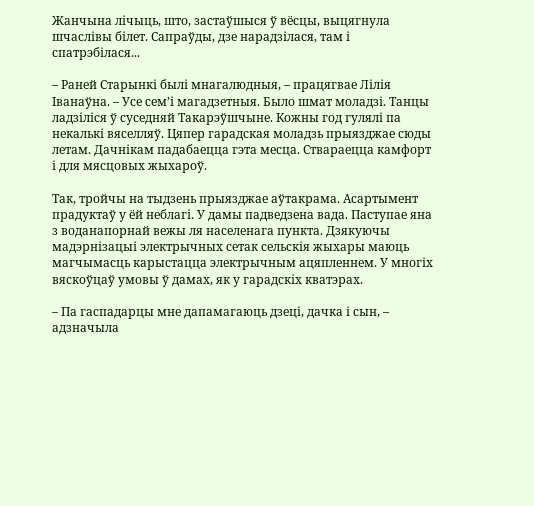Жанчына лічыць, што, застаўшыся ў вёсцы, выцягнула шчаслівы білет. Сапраўды, дзе нарадзілася, там і спатрэбілася...

– Раней Старынкі былі мнагалюдныя, – працягвае Лілія Іванаўна. – Усе сем’і магадзетныя. Было шмат моладзі. Танцы ладзіліся ў суседняй Такарэўшчыне. Кожны год гулялі па некалькі вяселляў. Цяпер гарадская моладзь прыязджае сюды летам. Дачнікам падабаецца гэта месца. Ствараецца камфорт і для мясцовых жыхароў.

Так, тройчы на тыдзень прыязджае аўтакрама. Асартымент прадуктаў у ёй неблагі. У дамы падведзена вада. Паступае яна з воданапорнай вежы ля населенага пункта. Дзякуючы мадэрнізацыі электрычных сетак сельскія жыхары маюць магчымасць карыстацца электрычным ацяпленнем. У многіх вяскоўцаў умовы ў дамах, як у гарадскіх кватэрах.

– Па гаспадарцы мне дапамагаюць дзеці, дачка і сын, – адзначыла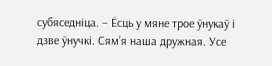субяседніца. – Ёсць у мяне трое ўнукаў і дзве ўнучкі. Сям’я наша дружная. Усе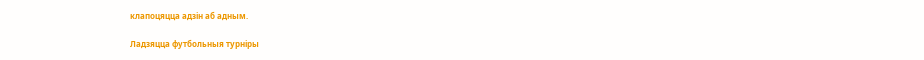клапоцяцца адзін аб адным.

Ладзяцца футбольныя турніры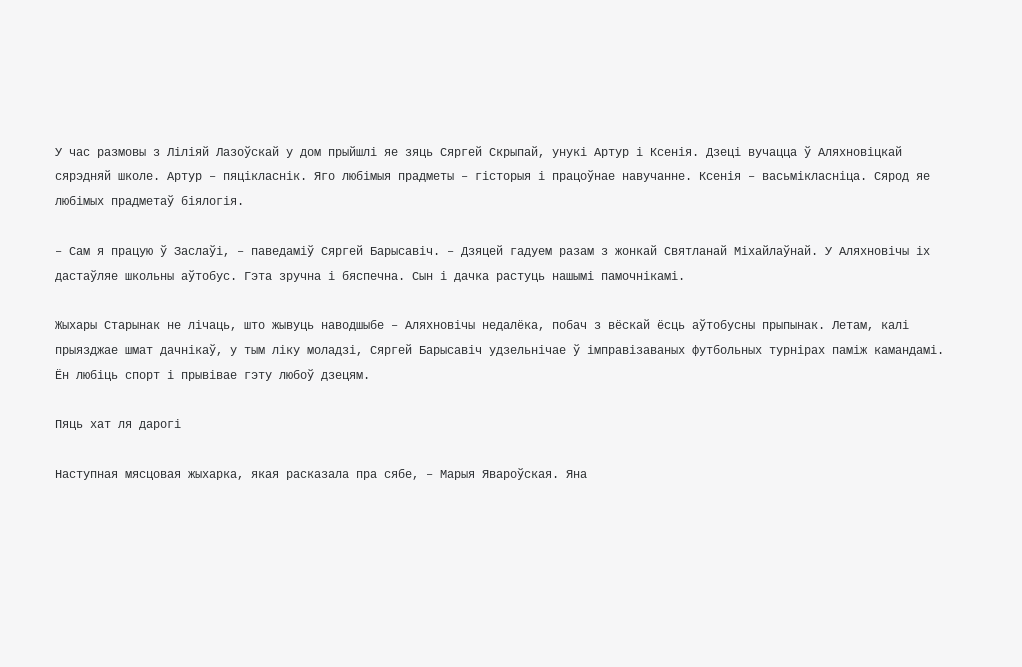У час размовы з Ліліяй Лазоўскай у дом прыйшлі яе зяць Сяргей Скрыпай, унукі Артур і Ксенія. Дзеці вучацца ў Аляхновіцкай сярэдняй школе. Артур – пяцікласнік. Яго любімыя прадметы – гісторыя і працоўнае навучанне. Ксенія – васьмікласніца. Сярод яе любімых прадметаў біялогія.

– Сам я працую ў Заслаўі, – паведаміў Сяргей Барысавіч. – Дзяцей гадуем разам з жонкай Святланай Міхайлаўнай. У Аляхновічы іх дастаўляе школьны аўтобус. Гэта зручна і бяспечна. Сын і дачка растуць нашымі памочнікамі.

Жыхары Старынак не лічаць, што жывуць наводшыбе – Аляхновічы недалёка, побач з вёскай ёсць аўтобусны прыпынак. Летам, калі прыязджае шмат дачнікаў, у тым ліку моладзі, Сяргей Барысавіч удзельнічае ў імправізаваных футбольных турнірах паміж камандамі. Ён любіць спорт і прывівае гэту любоў дзецям.

Пяць хат ля дарогі

Наступная мясцовая жыхарка, якая расказала пра сябе, – Марыя Явароўская. Яна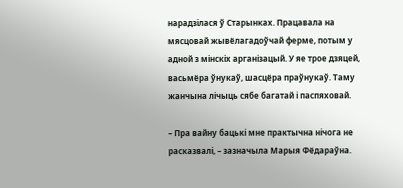нарадзілася ў Старынках. Працавала на мясцовай жывёлагадоўчай ферме, потым у адной з мінскіх арганізацый. У яе трое дзяцей, васьмёра ўнукаў, шасцёра праўнукаў. Таму жанчына лічыць сябе багатай і паспяховай.

– Пра вайну бацькі мне практычна нічога не расказвалі, – зазначыла Марыя Фёдараўна.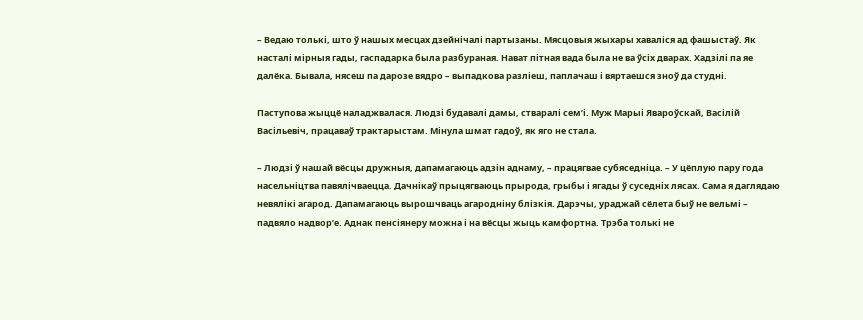– Ведаю толькі, што ў нашых месцах дзейнічалі партызаны. Мясцовыя жыхары хаваліся ад фашыстаў. Як насталі мірныя гады, гаспадарка была разбураная. Нават пітная вада была не ва ўсіх дварах. Хадзілі па яе далёка. Бывала, нясеш па дарозе вядро – выпадкова разліеш, паплачаш і вяртаешся зноў да студні.

Паступова жыццё наладжвалася. Людзі будавалі дамы, стваралі сем’і. Муж Марыі Явароўскай, Васілій Васільевіч, працаваў трактарыстам. Мінула шмат гадоў, як яго не стала.

– Людзі ў нашай вёсцы дружныя, дапамагаюць адзін аднаму, – працягвае субяседніца. – У цёплую пару года насельніцтва павялічваецца. Дачнікаў прыцягваюць прырода, грыбы і ягады ў суседніх лясах. Сама я даглядаю невялікі агарод. Дапамагаюць вырошчваць агародніну блізкія. Дарэчы, ураджай сёлета быў не вельмі – падвяло надвор’е. Аднак пенсіянеру можна і на вёсцы жыць камфортна. Трэба толькі не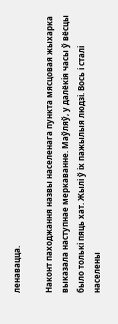ленавацца.

Наконт паходжання назвы населенага пункта мясцовая жыхарка выказала наступнае меркаванне. Маўляў, у далёкія часы ў вёсцы было толькі пяць хат. Жылі ў іх пажылыя людзі. Вось і сталі населены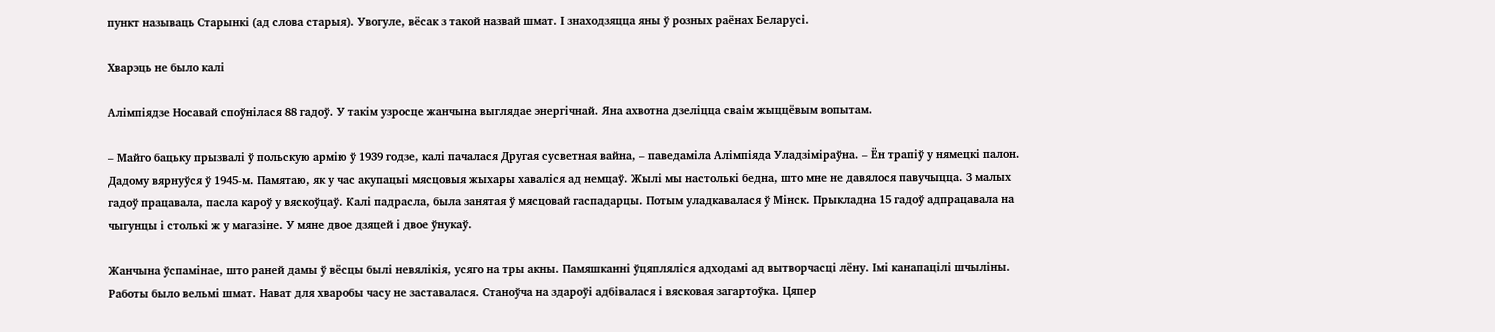пункт называць Старынкі (ад слова старыя). Увогуле, вёсак з такой назвай шмат. І знаходзяцца яны ў розных раёнах Беларусі.

Хварэць не было калі

Алімпіядзе Носавай споўнілася 88 гадоў. У такім узросце жанчына выглядае энергічнай. Яна ахвотна дзеліцца сваім жыццёвым вопытам.

– Майго бацьку прызвалі ў польскую армію ў 1939 годзе, калі пачалася Другая сусветная вайна, – паведаміла Алімпіяда Уладзіміраўна. – Ён трапіў у нямецкі палон. Дадому вярнуўся ў 1945-м. Памятаю, як у час акупацыі мясцовыя жыхары хаваліся ад немцаў. Жылі мы настолькі бедна, што мне не давялося павучыцца. З малых гадоў працавала, пасла кароў у вяскоўцаў. Калі падрасла, была занятая ў мясцовай гаспадарцы. Потым уладкавалася ў Мінск. Прыкладна 15 гадоў адпрацавала на чыгунцы і столькі ж у магазіне. У мяне двое дзяцей і двое ўнукаў.

Жанчына ўспамінае, што раней дамы ў вёсцы былі невялікія, усяго на тры акны. Памяшканні ўцяпляліся адходамі ад вытворчасці лёну. Імі канапацілі шчыліны. Работы было вельмі шмат. Нават для хваробы часу не заставалася. Станоўча на здароўі адбівалася і вясковая загартоўка. Цяпер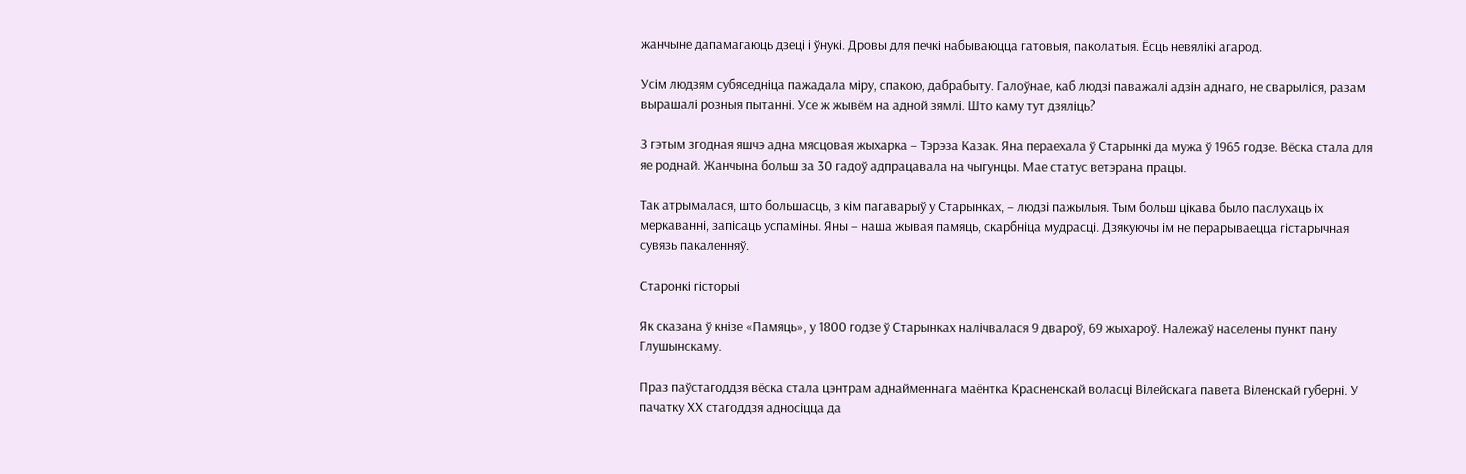жанчыне дапамагаюць дзеці і ўнукі. Дровы для печкі набываюцца гатовыя, паколатыя. Ёсць невялікі агарод.

Усім людзям субяседніца пажадала міру, спакою, дабрабыту. Галоўнае, каб людзі паважалі адзін аднаго, не сварыліся, разам вырашалі розныя пытанні. Усе ж жывём на адной зямлі. Што каму тут дзяліць?

З гэтым згодная яшчэ адна мясцовая жыхарка – Тэрэза Казак. Яна пераехала ў Старынкі да мужа ў 1965 годзе. Вёска стала для яе роднай. Жанчына больш за 30 гадоў адпрацавала на чыгунцы. Мае статус ветэрана працы.

Так атрымалася, што большасць, з кім пагаварыў у Старынках, – людзі пажылыя. Тым больш цікава было паслухаць іх меркаванні, запісаць успаміны. Яны – наша жывая памяць, скарбніца мудрасці. Дзякуючы ім не перарываецца гістарычная сувязь пакаленняў.

Старонкі гісторыі

Як сказана ў кнізе «Памяць», у 1800 годзе ў Старынках налічвалася 9 двароў, 69 жыхароў. Належаў населены пункт пану Глушынскаму.

Праз паўстагоддзя вёска стала цэнтрам аднайменнага маёнтка Красненскай воласці Вілейскага павета Віленскай губерні. У пачатку ХХ стагоддзя адносіцца да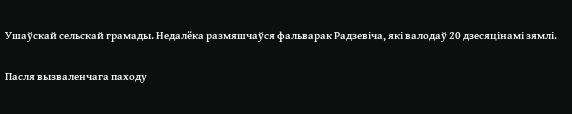Ушаўскай сельскай грамады. Недалёка размяшчаўся фальварак Радзевіча, які валодаў 20 дзесяцінамі зямлі.

Пасля вызваленчага паходу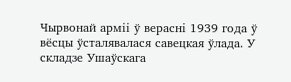Чырвонай арміі ў верасні 1939 года ў вёсцы ўсталявалася савецкая ўлада. У складзе Ушаўскага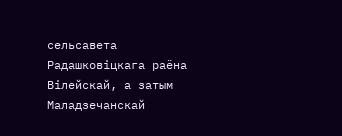сельсавета Радашковіцкага раёна Вілейскай, а затым Маладзечанскай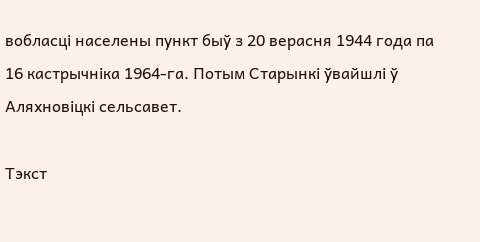вобласці населены пункт быў з 20 верасня 1944 года па 16 кастрычніка 1964-га. Потым Старынкі ўвайшлі ў Аляхновіцкі сельсавет.

Тэкст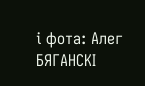і фота: Алег БЯГАНСКІ